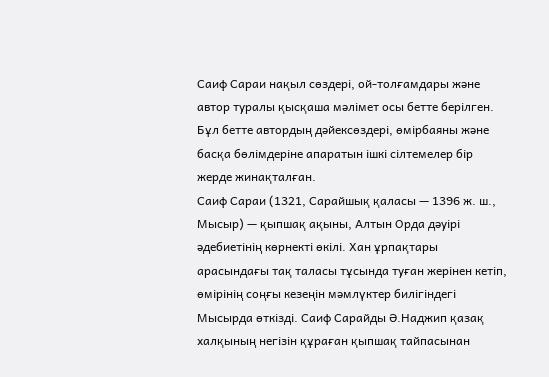Саиф Сараи нақыл сөздері, ой-толғамдары және автор туралы қысқаша мәлімет осы бетте берілген.
Бұл бетте автордың дәйексөздері, өмірбаяны және басқа бөлімдеріне апаратын ішкі сілтемелер бір жерде жинақталған.
Саиф Сараи (1321, Сарайшық қаласы — 1396 ж. ш., Мысыр) — қыпшақ ақыны, Алтын Орда дәуірі әдебиетінің көрнекті өкілі. Хан ұрпақтары арасындағы тақ таласы тұсында туған жерінен кетіп, өмірінің соңғы кезеңін мәмлүктер билігіндегі Мысырда өткізді. Саиф Сарайды Ә.Наджип қазақ халқының негізін құраған қыпшақ тайпасынан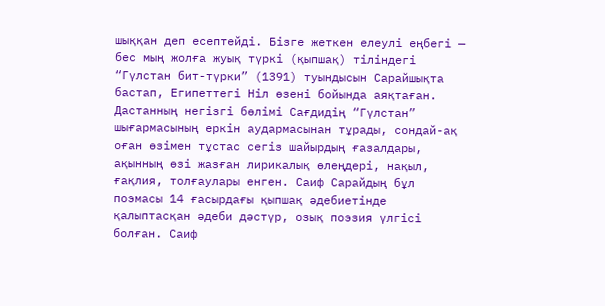шыққан деп есептейді. Бізге жеткен елеулі еңбегі — бес мың жолға жуық түркі (қыпшақ) тіліндегі “Гүлстан бит-түрки” (1391) туындысын Сарайшықта бастап, Египеттегі Ніл өзені бойында аяқтаған. Дастанның негізгі бөлімі Сағдидің “Гүлстан” шығармасының еркін аудармасынан тұрады, сондай-ақ оған өзімен тұстас сегіз шайырдың ғазалдары, ақынның өзі жазған лирикалық өлеңдері, нақыл, ғақлия, толғаулары енген. Саиф Сарайдың бұл поэмасы 14 ғасырдағы қыпшақ әдебиетінде қалыптасқан әдеби дәстүр, озық поэзия үлгісі болған. Саиф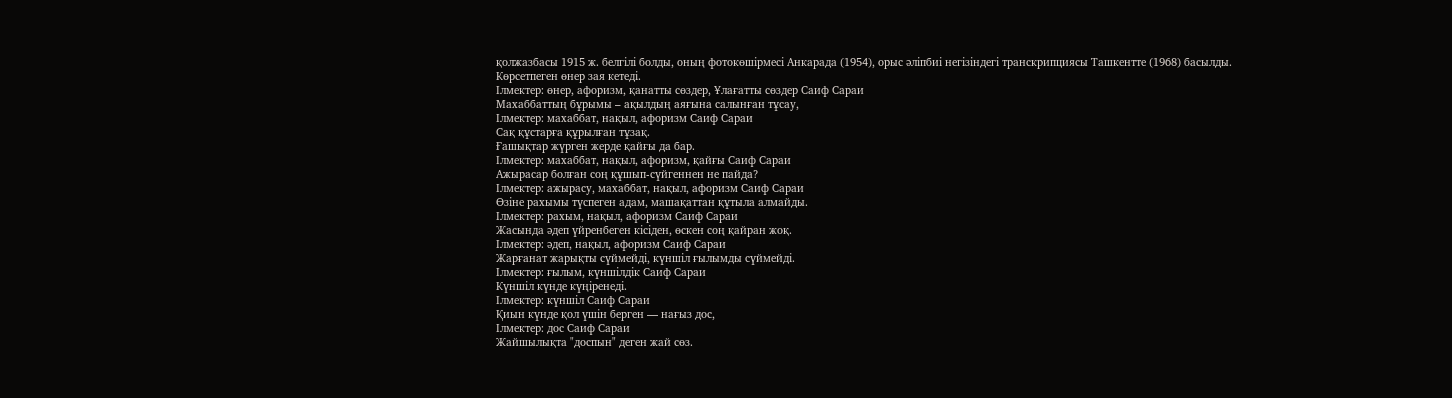қолжазбасы 1915 ж. белгілі болды, оның фотокөшірмесі Анкарада (1954), орыс әліпбиі негізіндегі транскрипциясы Ташкентте (1968) басылды.
Көрсетпеген өнер зая кетеді.
Ілмектер: өнер, афоризм, қанатты сөздер, Ұлағатты сөздер Саиф Сараи
Махаббаттың бұрымы – ақылдың аяғына салынған тұсау,
Ілмектер: махаббат, нақыл, афоризм Саиф Сараи
Сақ құстарға құрылған тұзақ.
Ғашықтар жүрген жерде қайғы да бар.
Ілмектер: махаббат, нақыл, афоризм, қайғы Саиф Сараи
Ажырасар болған соң құшып-сүйгеннен не пайда?
Ілмектер: ажырасу, махаббат, нақыл, афоризм Саиф Сараи
Өзіне рахымы түспеген адам, машақаттан құтыла алмайды.
Ілмектер: рахым, нақыл, афоризм Саиф Сараи
Жасында әдеп үйренбеген кісіден, өскен соң қайран жоқ.
Ілмектер: әдеп, нақыл, афоризм Саиф Сараи
Жарғанат жарықты сүймейді, күншіл ғылымды сүймейді.
Ілмектер: ғылым, күншілдік Саиф Сараи
Күншіл күнде күңіренеді.
Ілмектер: күншіл Саиф Сараи
Қиын күнде қол үшін берген — нағыз дос,
Ілмектер: дос Саиф Сараи
Жайшылықта "доспын" деген жай сөз.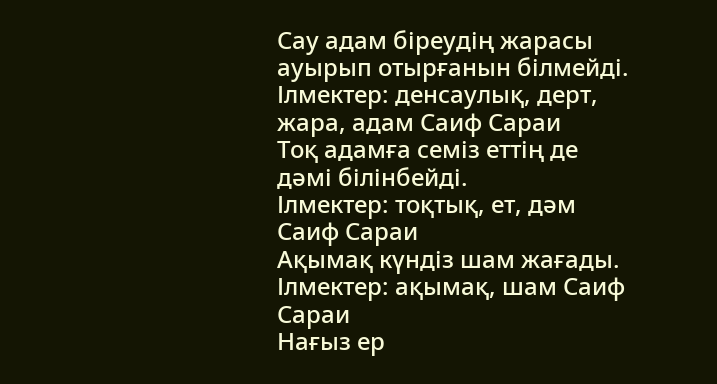Сау адам біреудің жарасы ауырып отырғанын білмейді.
Ілмектер: денсаулық, дерт, жара, адам Саиф Сараи
Тоқ адамға семіз еттің де дәмі білінбейді.
Ілмектер: тоқтық, ет, дәм Саиф Сараи
Ақымақ күндіз шам жағады.
Ілмектер: ақымақ, шам Саиф Сараи
Нағыз ер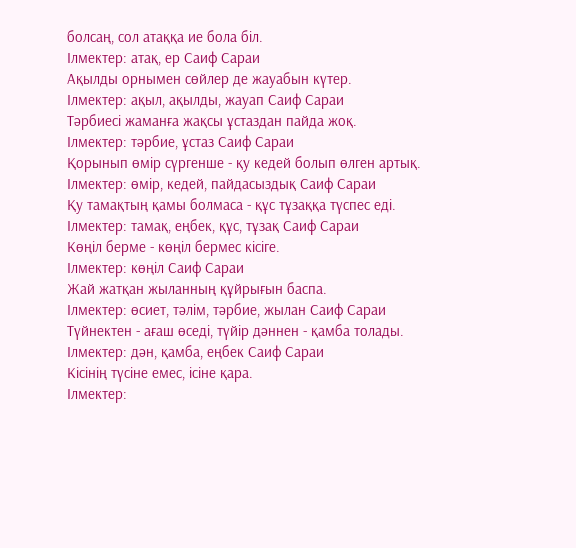болсаң, сол атаққа ие бола біл.
Ілмектер: атақ, ер Саиф Сараи
Ақылды орнымен сөйлер де жауабын күтер.
Ілмектер: ақыл, ақылды, жауап Саиф Сараи
Тәрбиесі жаманға жақсы ұстаздан пайда жоқ.
Ілмектер: тәрбие, ұстаз Саиф Сараи
Қорынып өмір сүргенше - қу кедей болып өлген артық.
Ілмектер: өмір, кедей, пайдасыздық Саиф Сараи
Қу тамақтың қамы болмаса - құс тұзаққа түспес еді.
Ілмектер: тамақ, еңбек, құс, тұзақ Саиф Сараи
Көңіл берме - көңіл бермес кісіге.
Ілмектер: көңіл Саиф Сараи
Жай жатқан жыланның құйрығын баспа.
Ілмектер: өсиет, тәлім, тәрбие, жылан Саиф Сараи
Түйнектен - ағаш өседі, түйір дәннен - қамба толады.
Ілмектер: дән, қамба, еңбек Саиф Сараи
Кісінің түсіне емес, ісіне қара.
Ілмектер: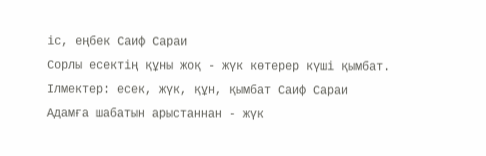іс, еңбек Саиф Сараи
Сорлы есектің құны жоқ - жүк көтерер күші қымбат.
Ілмектер: есек, жүк, құн, қымбат Саиф Сараи
Адамға шабатын арыстаннан - жүк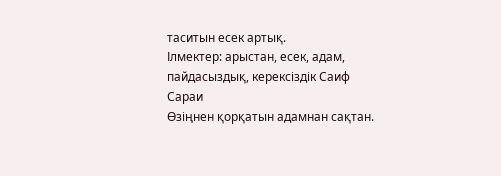таситын есек артық.
Ілмектер: арыстан, есек, адам, пайдасыздық, керексіздік Саиф Сараи
Өзіңнен қорқатын адамнан сақтан.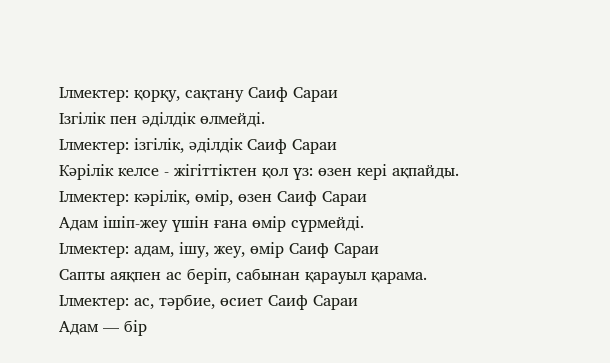Ілмектер: қорқу, сақтану Саиф Сараи
Ізгілік пен әділдік өлмейді.
Ілмектер: ізгілік, әділдік Саиф Сараи
Кәрілік келсе - жігіттіктен қол үз: өзен кері ақпайды.
Ілмектер: кәрілік, өмір, өзен Саиф Сараи
Адам ішіп-жеу үшін ғана өмір сүрмейді.
Ілмектер: адам, ішу, жеу, өмір Саиф Сараи
Сапты аяқпен ас беріп, сабынан қарауыл қарама.
Ілмектер: ас, тәрбие, өсиет Саиф Сараи
Адам — бір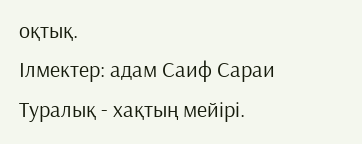оқтық.
Ілмектер: адам Саиф Сараи
Туралық - хақтың мейірі.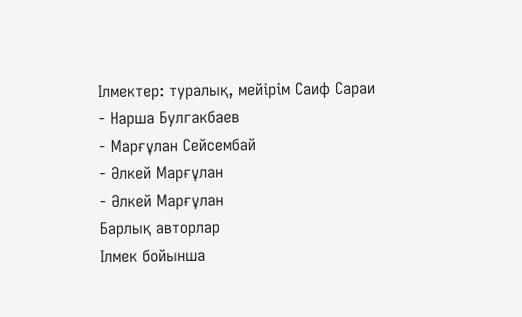Ілмектер: туралық, мейірім Саиф Сараи
- Нарша Булгакбаев
- Марғұлан Сейсембай
- Әлкей Марғұлан
- Әлкей Марғұлан
Барлық авторлар
Ілмек бойынша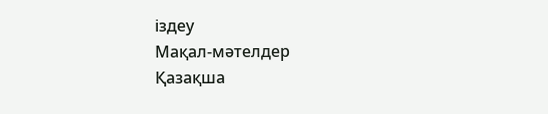іздеу
Мақал-мәтелдер
Қазақша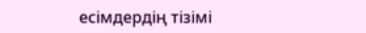есімдердің тізімі